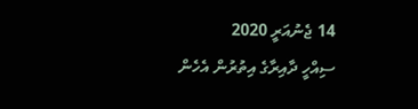14 ޖެނުއަރީ 2020
ސިއްހީ ދާއިރާގެ އިތުރުން އެހެން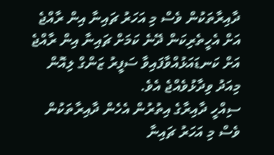ދާއިރާތަކުން ވެސް މި އަހަރު ޗައިނާ އިން ރާއްޖެ އަށް އެހީތެރިކަން ދޭނެ ކަމަށް ޗައިނާ އިން ރާއްޖެ އަށް ކަނޑައަޅުއްވާފައިވާ ސަފީރު ޒަންގް ލިއޮން މިއަދު ވިދާޅުވެއްޖެ އެވެ.
ސިއްހީ ދާއިރާގެ އިތުރުން އެހެން ދާއިރާތަކުން ވެސް މި އަހަރު ޗައިނާ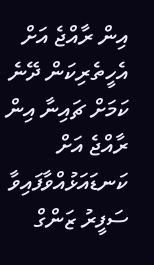އިން ރާއްޖެ އަށް އެހީތެރިކަން ދޭނެ ކަމަށް ޗައިނާ އިން ރާއްޖެ އަށް ކަނޑައަޅުއްވާފައިވާ ސަފީރު ޒަންގް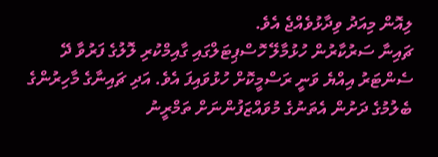ލިއޮން މިއަދު ވިދާޅުވެއްޖެ އެވެ.
ޗައިނާ ސަރުކާރުން ހުޅުމާލޭ ހޮސްޕިޓަލްގައި ގާއިމްކުރި ލޮލުގެ ފަރުވާ ދޭ ސެންޓަރު އިއްޔެ ވަނީ ރަސްމީކޮށް ހުޅުވައިފަ އެވެ. އަދި ޗައިނާގެ މާހިރުންގެ ބެލުމުގެ ދަށުން އެތަނުގެ މުވައްޒަފުންނަށް ތަމްރީނު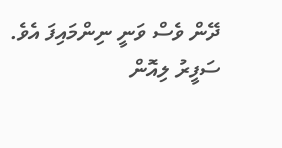ދޭން ވެސް ވަނީ ނިންމައިފަ އެވެ.
ސަފީރު ލިއޮން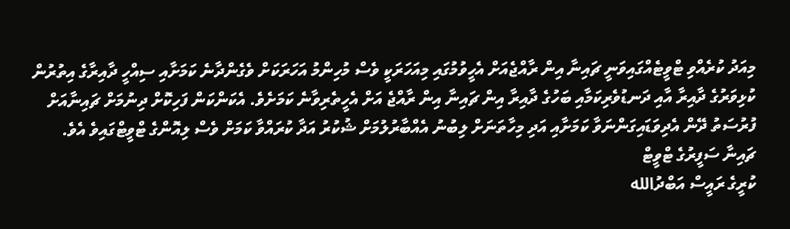މިއަދު ކުރެއްވި ޓްވީޓެއްގައިވަނީ ޗައިނާ އިން ރާއްޖެއަށް އެހީވުމުގައި މިއަހަރަކީ ވެސް މުހިންމު އަހަރަކަށް ވެގެންދާނެ ކަމަށާއި ސިއްހީ ދާއިރާގެ އިތުރުން ކުޅިވަރުގެ ދާއިރާ އާއި ދަނޑުވެރިކަމާއި ބަހުގެ ދާއިރާ އިން ޗައިނާ އިން ރާއްޖެ އަށް އެހީތެރިވާނެ ކަމަށެވެ. އެކަންކަން ފަހިކޮށް ދިނުމަށް ޗައިނާއަށް ފުރުސަތު ދޭން އެދިވަޑައިގަންނަވާ ކަމަށާއި އަދި މިހާތަނަށް ލިބުނު އެއްބާރުލުމަށް ޝުކުރު އަދާ ކުރައްވާ ކަމަށް ވެސް ލިއޮންގެ ޓްވީޓްގައިވެ އެވެ.
ޗައިނާ ސަފީރުގެ ޓްވީޓް
ކުރީގެ ރައީސް އަބްދުالله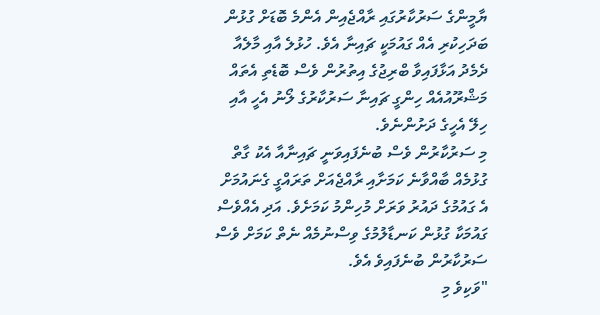ޔާމީންގެ ސަރުކާރުގައި ރާއްޖެއިން އެންމެ ބޮޑަށް ގުޅުން ބަދަހިކުރި އެއް ގައުމަކީ ޗައިނާ އެވެ. ހުޅުލެ އާއި މާލެއާ ދެމެދު އަޅާފައިވާ ބްރިޖުގެ އިތުރުން ވެސް ބޮޑެތި އެތައް މަޝްރޫއުއެއް ހިންގީ ޗައިނާ ސަރުކާރުގެ ލޯނު އެހީ އާއި ހިލޭ އެހީގެ ދަށުންނެވެ.
މި ސަރުކާރުން ވެސް ބުނެފައިވަނީ ޗައިނާއާ އެކު ގާތް ގުޅުމެއް ބާއްވާނެ ކަމަށާއި ރާއްޖެއަށް ތަރައްގީ ގެނައުމަށް އެ ގައުމުގެ ދައުރު ވަރަށް މުހިންމު ކަމަށެވެ. އަދި އެއްވެސް ގައުމަކާ ގުޅުން ކަނޑާލުމުގެ ވިސްނުމެއް ނެތް ކަމަށް ވެސް ސަރުކާރުން ބުނެފައިވެ އެވެ.
"ވަކިވެ މި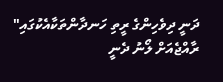ދަނީ ދިވެހިންގެ ރީތި ހަނދާންތަކާއެކުގައި"
ރާއްޖެއަށް ލޯނު ދެނީ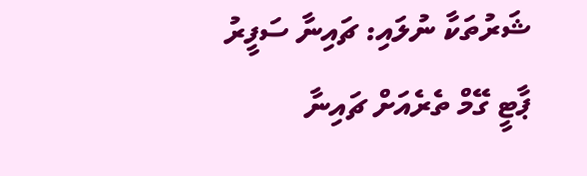ޝަރުތަކާ ނުލައި: ޗައިނާ ސަފީރު
ޕާޓީ ގޭމް ތެރެއަށް ޗައިނާ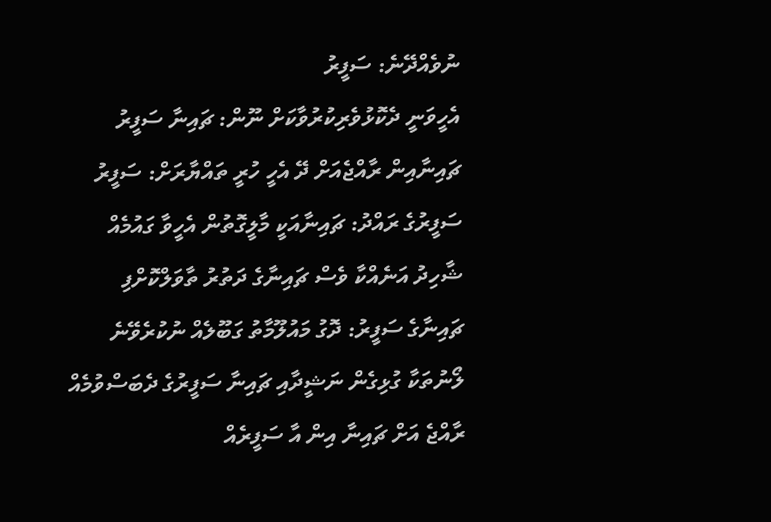ނުވެއްދޭނެ: ސަފީރު
އެހީވަނީ ދެކޮޅުވެރިކުރުވާކަށް ނޫން: ޗައިނާ ސަފީރު
ޗައިނާއިން ރާއްޖެއަށް ދޭ އެހީ ހުރީ ތައްޔާރަށް: ސަފީރު
ސަފީރުގެ ރައްދު: ޗައިނާއަކީ މާލީގޮތުން އެހީވާ ގައުމެއް
ޝާހިދު އަނެއްކާ ވެސް ޗައިނާގެ ދަތުރު ތާވަލްކޮށްފި
ޗައިނާގެ ސަފީރު: ދޮގު މައުލޫމާތު ގަބޫލެއް ނުކުރެވޭނެ
ލޯނުތަކާ ގުޅިގެން ނަޝީދާއި ޗައިނާ ސަފީރުގެ ދެބަސްވުމެއް
ރާއްޖެ އަށް ޗައިނާ އިން އާ ސަފީރެއް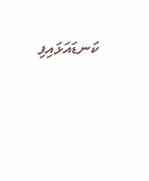ކަނޑައަޅައިފި